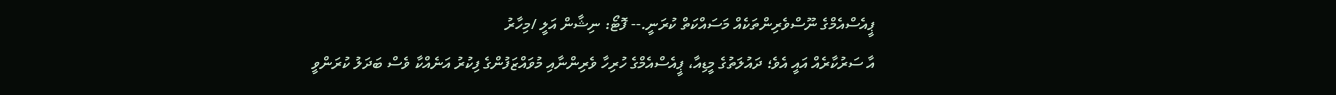ޕީއެސްއެމްގެ ނޫސްވެރިންތަކެއް މަސައްކަތް ކުރަނީ.-- ފޮޓޯ: ނިޝާން އަލީ /މިހާރު
އާ ސަރުކާރެއް އައީ އެވެ؛ ދައުލަތުގެ މީޑިއާ، ޕީއެސްއެމްގެ ހުރިހާ ވެރިންނާއި މުވައްޒަފުންގެ ފިކުރު އަނެއްކާ ވެސް ބަދަލު ކުރަންވީ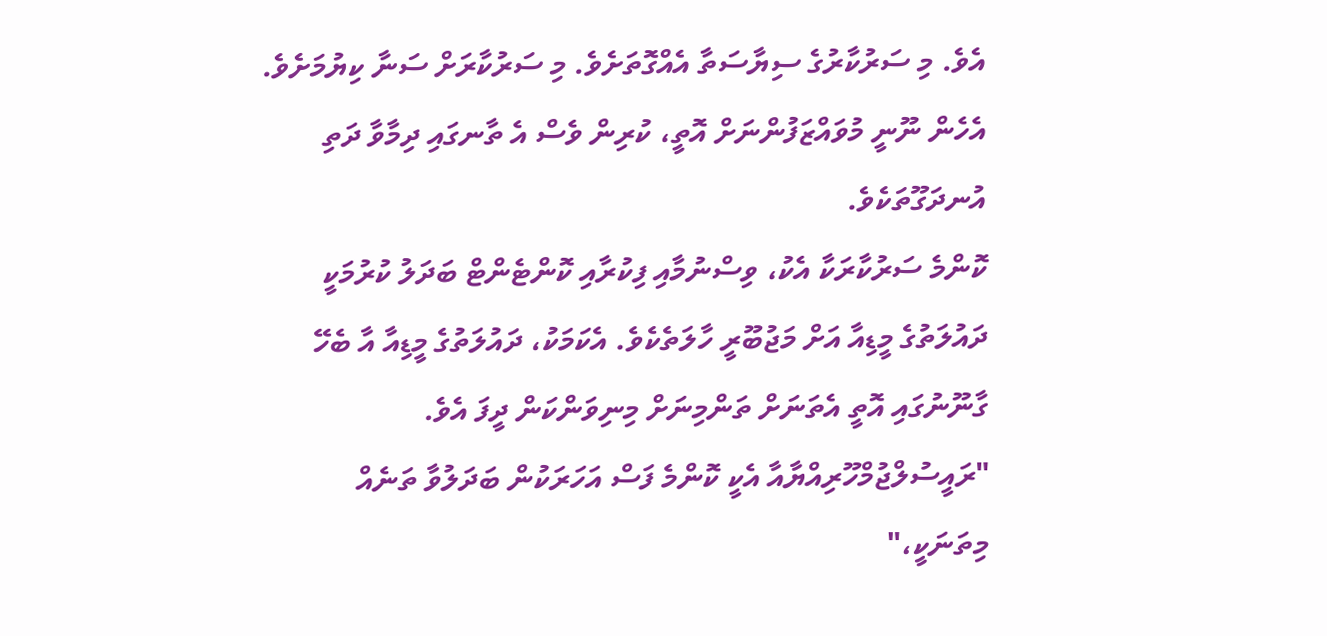އެވެ. މި ސަރުކާރުގެ ސިޔާސަތާ އެއްގޮތަށެވެ. މި ސަރުކާރަށް ސަނާ ކިޔުމަށެވެ. އެހެން ނޫނީ މުވައްޒަފުންނަށް އޮތީ، ކުރިން ވެސް އެ ތާނގައި ދިމާވާ ދަތި އުނދަގޫތަކެވެ.
ކޮންމެ ސަރުކާރަކާ އެކު، ވިސްނުމާއި ފިކުރާއި ކޮންޓެންޓް ބަދަލު ކުރުމަކީ ދައުލަތުގެ މީޑިއާ އަށް މަޖުބޫރީ ހާލަތެކެވެ. އެކަމަކު، ދައުލަތުގެ މީޑިއާ އާ ބެހޭ ގާނޫނުގައި އޮތީ އެތަނަށް ތަންމިނަށް މިނިވަންކަން ދީފަ އެވެ.
"ރައީސުލްޖުމްހޫރިއްޔާއާ އެކީ ކޮންމެ ފަސް އަހަރަކުން ބަދަލުވާ ތަނެއް މިތަނަކީ،"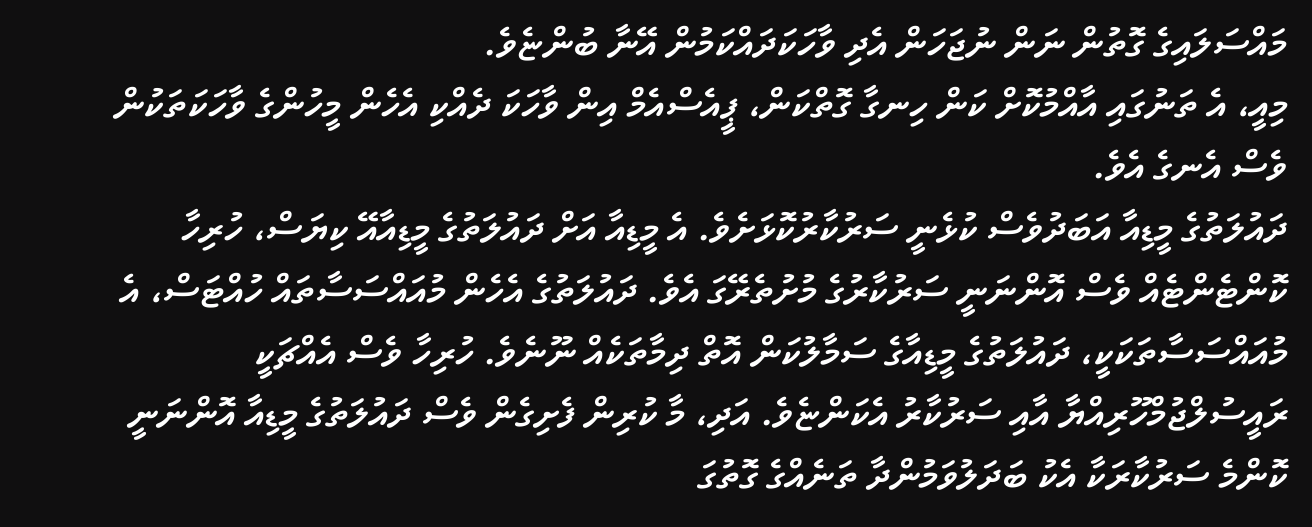މައްސަލައިގެ ގޮތުން ނަން ނުޖަހަން އެދި ވާހަކަދައްކަމުން އޭނާ ބުންޏެވެ.
މިއީ، އެ ތަނުގައި އާއްމުކޮށް ކަން ހިނގާ ގޮތްކަން، ޕީއެސްއެމް އިން ވާހަކަ ދެއްކި އެހެން މީހުންގެ ވާހަކަތަކުން ވެސް އެނގެ އެވެ.
ދައުލަތުގެ މީޑިއާ އަބަދުވެސް ކުޅެނީ ސަރުކާރުކޮޅަށެވެ. އެ މީޑިއާ އަށް ދައުލަތުގެ މީޑިއާއޭ ކިޔަސް، ހުރިހާ ކޮންޓެންޓެއް ވެސް އޮންނަނީ ސަރުކާރުގެ މުށުތެރޭގަ އެވެ. ދައުލަތުގެ އެހެން މުއައްސަސާތައް ހުއްޓަސް، އެ މުއައްސަސާތަކަކީ، ދައުލަތުގެ މީޑިއާގެ ސަމާލުކަން އޮތް ދިމާތަކެއް ނޫނެވެ. ހުރިހާ ވެސް އެއްޗަކީ ރައީސުލްޖުމްހޫރިއްޔާ އާއި ސަރުކާރު އެކަންޏެވެ. އަދި، މާ ކުރިން ފެށިގެން ވެސް ދައުލަތުގެ މީޑިއާ އޮންނަނީ ކޮންމެ ސަރުކާރަކާ އެކު ބަދަލުވަމުންދާ ތަނެއްގެ ގޮތުގަ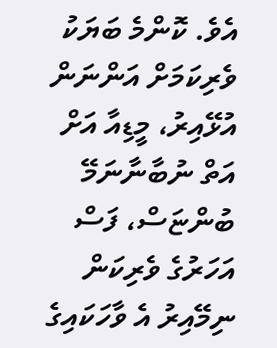އެވެ. ކޮންމެ ބަޔަކު ވެރިކަމަށް އަންނަން އުޅޭއިރު، މީޑިއާ އަށް އަތް ނުބާނާނަމޭ ބުންޏަސް، ފަސް އަހަރުގެ ވެރިކަން ނިމޭއިރު އެ ވާހަކައިގެ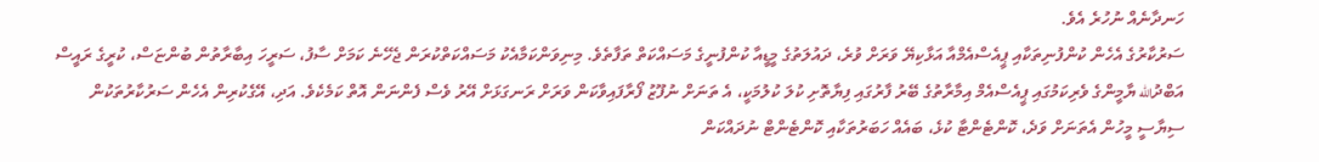ހަނދާނެއް ނުހުރެ އެވެ.
ސަރުކާރުގެ އެހެން ކުންފުނިތަކާއި ޕީއެސްއެމްއާ އަޅާކިޔޭ ވަރަށް ވުރެ، ދައުލަތުގެ މީޑީއާ ކުންފުނީގެ މަސައްކަތް ތަފާތެވެ. މިނިވަންކަމާއެކު މަސައްކަތްކުރަން ޖެހޭނެ ކަމަށް ސާފު، ސަރީހަ އިބާރާތުން ބުންޏަސް، ކުރީގެ ރައީސް އަބްދުالله ޔާމީންގެ ވެރިކަމުގައި ޕީއެސްއެމް އިމާރާތުގެ ބޭރު ފާރުގައި ފިޔާތޮށި ކުލަ ކުލުމަކީ، އެ ތަނަށް ނުފޫޒު ފޯރާފައިވާކަން ވަރަށް ރަނގަޅަށް އޭރު ވެސް ފެންނަން އޮތް ކަމެކެވެ. އަދި، އޭގެކުރިން އެހެން ސަރުކާރުތަކުން ސިޔާސީ މީހުން އެތަނަށް ވަދެ، ކޮންޓެންޓާ ކުޅެ، ބައެއް ހަބަރުތަކާއި ކޮންޓެންޓް ނުދައްކަން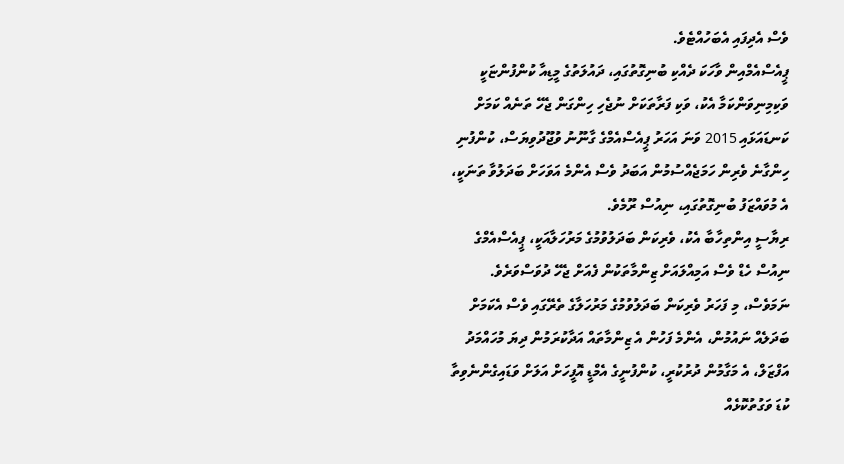ވެސް އެދިފައި އެބަހުއްޓެވެ.
ޕީއެސްއެމްއިން ވާހަކަ ދެއްކި ބުނިގޮތުގައި، ދައުލަތުގެ މީޑިއާ ކުންފުންޏަކީ ވަކިމިނިވަންކަމާ އެކު، ވަކި ފަރާތަކަށް ނުޖެހި ހިންގަން ޖެހޭ ތަނެއް ކަމަށް ކަނޑައަޅައި 2015 ވަނަ އަހަރު ޕީއެސްއެމްގެ ގާނޫނު ވުޖޫދުވިޔަސް، ކުންފުނި ހިންގާނެ ވެރިން ހަމަޖެއްސުމުން އަބަދު ވެސް އެންމެ އަވަހަށް ބަދަލުވާ ތަނަކީ، އެ މުވައްޒަފު ބުނިގޮތުގައި، ނިއުސް ރޫމެވެ.
ރިޔާސީ އިންތިހާބާ އެކު، ވެރިކަން ބަދަލުވުމުގެ މަރުހަލާއަކީ، ޕީއެސްއެމްގެ ނިއުސް ހެޑް ވެސް އަމިއްލައަށް ޒިންމާތަކުން ފެއަށް ޖެހޭ ދުވަސްވަރެވެ. ނަމަވެސް، މި ފަހަރު ވެރިކަން ބަދަލުވުމުގެ މަރުހަލާގެ ތެރޭގައި ވެސް އެކަމަށް ބަދަލެއް ނައުމުން، އެންމެ ފަހުން އެ ޒިންމާތައް އަދާކުރަމުން ދިޔަ މުހައްމަދު އަފްޒަލް، އެ މަގާމުން ދުރުކުރީ، ކުންފުނީގެ އެމްޑީ އޮފީހަށް އަލަށް ވަޑައިގެންނެވިތާ ކުޑަ ވަގުތުކޮޅެއް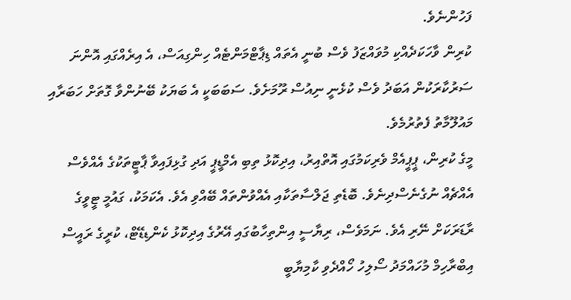ފަހުންނެވެ.
ކުރިން ވާހަކަދެއްކި މުވައްޒަފު ވެސް ބުނީ އެތައް ޑިޕާޓްމަންޓެއް ހިންގިއަސް، އެ އިރެއްގައި އޮންނަ ސަރުކާރަކުން އަބަދު ވެސް ކުޅެނީ ނިއުސް ރޫމަށެވެ. ސަބަބަކީ އެ ބަޔަކު ބޭނުންވާ ގޮތަށް ހަބަރާއި މައުލޫމާތު ފެތުރުމެވެ.
މީގެ ކުރިން، ޕީޕީއެމް ވެރިކަމުގައި އޮތްއިރު، އިދިކޮޅު ތިބި އެމްޑީޕީ އަދި ގުޅިފައިވާ ޕާޓީތަކުގެ އެއްވެސް އެއްޗެއް ނުގެނެސްދިނެވެ. ބޮޑެތި ޖަލްސާތަކާއި އެއްވުންތައް ބޭއްވި އެވެ. އެކަމަކު، ގައުމީ ޓީވީގެ ރާޑަރަކަށް ނޭރި އެވެ. ނަމަވެސް، ރިޔާސީ އިންތިހާބުގައި އޭރުގެ އިދިކޮޅު ކެންޑިޑޭޓް، ކުރީގެ ރައީސް އިބްރާހިމް މުހައްމަދު ސޯލިހު ހޯއްދެވި ކާމިޔާބީ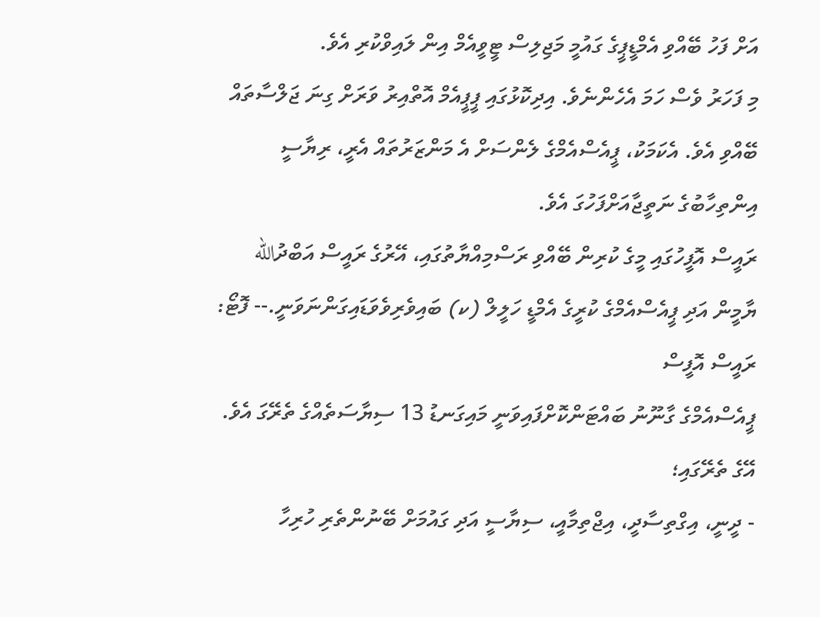އަށް ފަހު ބޭއްވި އެމްޑީޕީގެ ގައުމީ މަޖިލިސް ޓީވީއެމް އިން ލައިވްކުރި އެވެ.
މި ފަހަރު ވެސް ހަމަ އެހެންނެވެ. އިދިކޮޅުގައި ޕީޕީއެމް އޮތްއިރު ވަރަށް ގިނަ ޖަލްސާތައް ބޭއްވި އެވެ. އެކަމަކު، ޕީއެސްއެމްގެ ލެންސަށް އެ މަންޒަރުތައް އެރީ، ރިޔާސީ އިންތިހާބުގެ ނަތީޖާއަށްފަހުގަ އެވެ.
ރައީސް އޮފީހުގައި މީގެ ކުރިން ބޭއްވި ރަސްމިއްޔާތުގައި، އޭރުގެ ރައީސް އަބްދުالله ޔާމީން އަދި ޕީއެސްއެމްގެ ކުރީގެ އެމްޑީ ހަލީލް (ކ) ބައިވެރިވެވަޑައިގަންނަވަނީ.-- ފޮޓޯ: ރައީސް އޮފީސް
ޕީއެސްއެމްގެ ގާނޫނު ބައްޓަންކޮށްފައިވަނީ މައިގަނޑު 13 ސިޔާސަތެއްގެ ތެރޭގަ އެވެ. އޭގެ ތެރޭގައި؛
- ދީނީ، އިގްތިސާދީ، އިޖްތިމާއީ، ސިޔާސީ އަދި ގައުމަށް ބޭނުންތެރި ހުރިހާ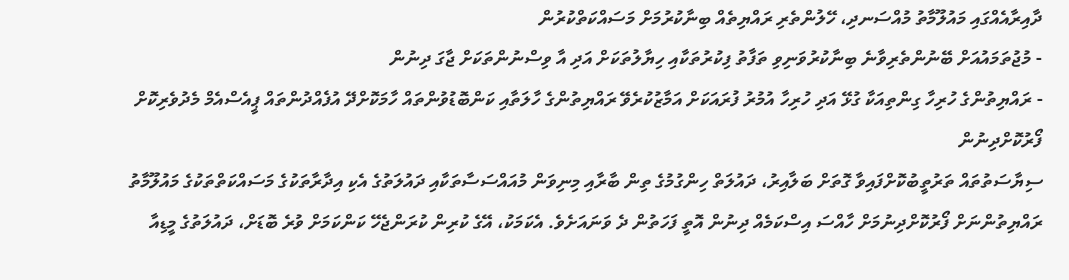ދާއިރާއެއްގައި މައުލޫމާތު މުއްސަނދި، ހޭލުންތެރި ރައްޔިތެއް ބިނާކުރުމަށް މަސައްކަތްކުރުން
- މުޖުތަމައުއަށް ބޭނުންތެރިވާނެ ބިނާކުރުވަނިވި ތަފާތު ފިކުރުތަކާއި ހިޔާލުތަކަށް އަދި އާ ވިސްނުންތަކަށް ޖާގަ ދިނުން
- ރައްޔިތުންގެ ހުރިހާ ގިންތިއަކާ ގުޅޭ އަދި ހުރިހާ އުމުރު ފުރައަކަށް އަމާޒުކުރެވޭ ރައްޔިތުންގެ ހާލަތާއި ކަންބޮޑުވުންތައް ހާމަކޮށްދޭ އުފެއްދުންތައް ޕީއެސްއެމް މެދުވެރިކޮށް ފޯރުކޮށްދިނުން
ސިޔާސަތުތައް ތަރުތީބުކޮށްފައިވާ ގޮތަށް ބަލާއިރު، ދައުލަތް ހިންގުމުގެ ތިން ބާރާއި މިނިވަން މުއައްސަސާތަކާއި ދައުލަތުގެ އެކި އިދާރާތަކުގެ މަސައްކަތްތަކުގެ މައުލޫމާތު ރައްޔިތުންނަށް ފޯރުކޮށްދިނުމަށް ހާއްސަ އިސްކަމެއް ދިނުން އޮތީ ފަހަތުން ދެ ވަނައަށެވެ. އެކަމަކު، އޭގެ ކުރިން ކުރަންޖެހޭ ކަންކަމަށް ވުރެ ބޮޑަށް، ދައުލަތުގެ މީޑިއާ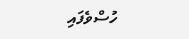ހުސްވެފައި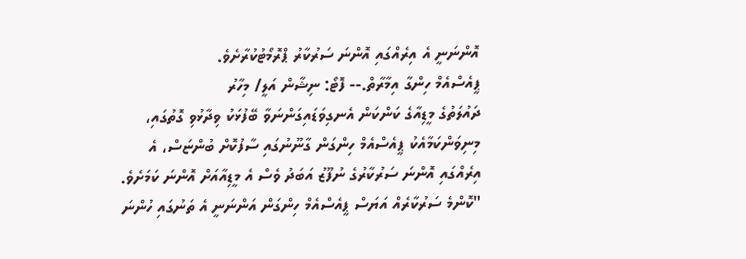އޮންނަނީ އެ އިރެއްގައި އޮންނަ ސަރުކާރު ޕްރޮމޯޓުކުރާށެވެ.
ޕީއެސްއެމް ހިންގާ އިމާރާތް.-- ފޮޓޯ: ނިޝާން އަލީ/ މިހާރު
ދައުލަތުގެ މީޑިއާގެ ކަންކަން އެނގިވަޑައިގަންނަވާ ބޭފުޅަކު ވިދާޅުވި ގޮތުގައި، މިނިވަންކަމާއެކު ޕީއެސްއެމް ހިންގަން ގާނޫނުގައި ސާފުކޮށް ބުންޏަސް، އެ އިރެއްގައި އޮންނަ ސަރުކާރުގެ ނުފޫޒު އަބަދު ވެސް އެ މީޑިއާއަށް އޮންނަ ކަމަށެވެ.
"ކޮންމެ ސަރުކާރެއް އަޔަސް ޕީއެސްއެމް ހިންގަން އަންނަނީ އެ ތަނުގައި ހުންނަ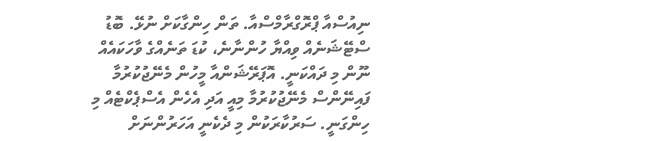ނިއުސްއާ ޕްރޮގްރާމްސްއާ. ތަން ހިންގާކަށް ނުޅޭ. ބޮޑު ސްޓޭޝަނެއް ވިއްޔާ ހުންނާނެ، ކުޑަ ތަނެއްގެ ވާހަކައެއް ނޫން މި ދައްކަނީ. އޮޕަރޭޝަންއާ މީހުން މެނޭޖުކުރުމާ ފައިނޭންސް މެނޭޖުކުރުމާ މިއީ އަދި އެހެން އެސްޕެކްޓެއް މި ހިންގަނީ. ސަރުކާރަކުން މި ދެކެނީ އަހަރުންނަށް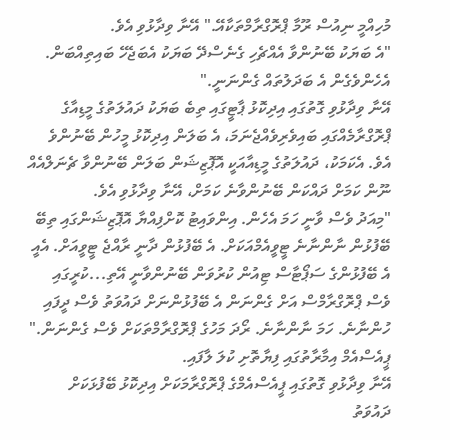މުހިއްމީ ނިއުސް ރޫމާ ޕްރޮގްރާމްތަކާއޭ." އޭނާ ވިދާޅުވި އެވެ.
"އެ ބަޔަކު ބޭނުންވާ އެއްޗެހި ގެނެސްދޭ ބަޔަކު އެބަޖެހޭ ބައިތިއްބަން. އެހެންވެގެން އެ ބަދަލުތައް ގެންނަނީ."
އޭނާ ވިދާޅުވި ގޮތުގައި އިދިކޮޅު ޕާޓީގައި ތިބެ ބަޔަކު ދައުލަތުގެ މީޑިއާގެ ޕްރޮގްރާމެއްގައި ބައިވެރިވެއްޖެނަމަ، އެ ބަލަން އިދިކޮޅު މީހުން ބޭނުންވެ އެވެ. އެކަމަކު، ދައުލަތުގެ މީޑިއާއަކީ އޮޕޮޒިޝަން ބަލަން ބޭނުންވާ ޗެނަލްއެއް ނޫން ކަމަށް ދައްކަން ބޭނުންވާނެ ކަމަށް، އޭނާ ވިދާޅުވި އެވެ.
"މިއަދު ވެސް ވާނީ ހަމަ އެހެން. އިންވައިޓު ކޮށްފިއްޔާ އޮޕޮޒިޝަންގައި ތިބޭ ބޭފުޅުން ނާންނާނެ ޓީވީއެމްއަކަށް. އެ ބޭފުޅުން ދާނީ ރާއްޖެ ޓީވީއަށް. އެއީ އެ ބޭފުޅުންގެ ސަޕޯޓާސް ޓިއުން ކުރުވަން ބޭނުންވާނީ އޭތި...ކުރީގައި ވެސް ޕްރޮގްރާމްސް އަށް ގެންނަން އެ ބޭފުޅުންނަށް ދައުވަތު ވެސް ދީފައި ހުންނާނެ. ހަމަ ނާންނާނެ. ރޯދަ މަހުގެ ޕްރޮގްރާމްތަކަށް ވެސް ގެންނަން."
ޕީއެސްއެމް އިމާރާތުގައި ފިޔާތޮށި ކުލަ ލާފައި.
އޭނާ ވިދާޅުވި ގޮތުގައި ޕީއެސްއެމްގެ ޕްރޮގްރާމަކަށް އިދިކޮޅު ބޭފުޅަކަށް ދައުވަތު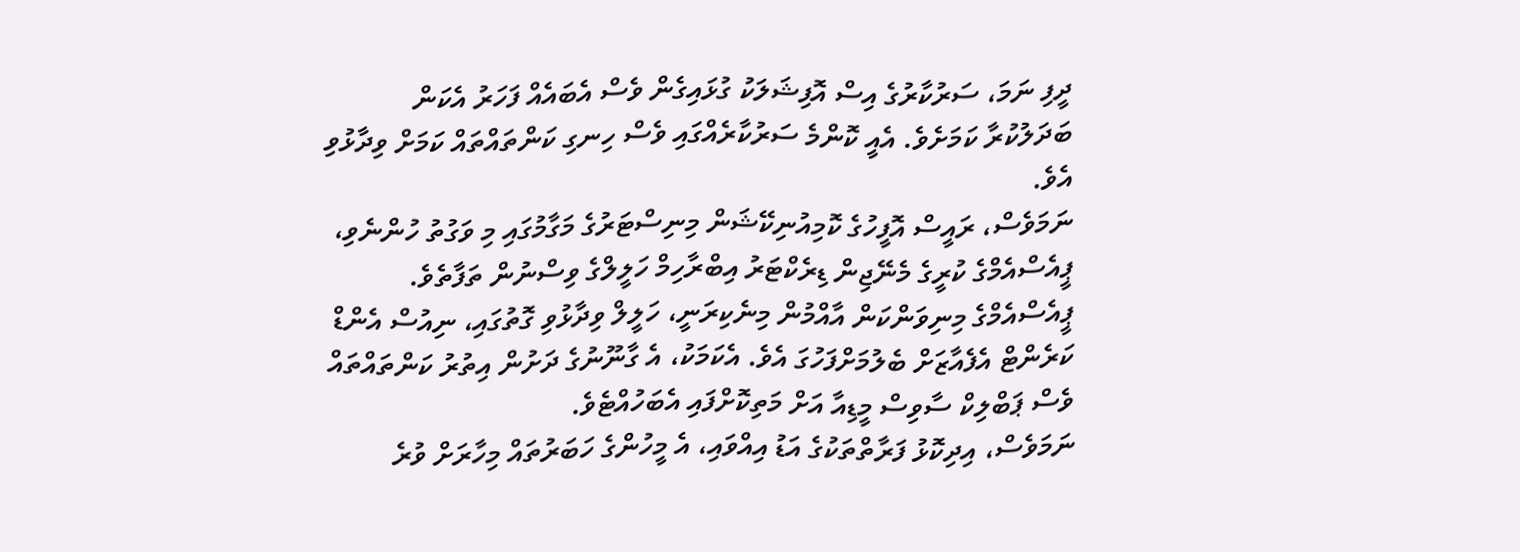ދީފި ނަމަ، ސަރުކާރުގެ އިސް އޮފިޝަލަކު ގުޅައިގެން ވެސް އެބައެއް ފަހަރު އެކަން ބަދަލުކުރާ ކަމަށެވެ. އެއީ ކޮންމެ ސަރުކާރެއްގައި ވެސް ހިނގި ކަންތައްތައް ކަމަށް ވިދާޅުވި އެވެ.
ނަމަވެސް، ރައީސް އޮފީހުގެ ކޮމިއުނިކޭޝަން މިނިސްޓަރުގެ މަގާމުގައި މި ވަގުތު ހުންނެވި، ޕީއެސްއެމްގެ ކުރީގެ މެނޭޖިން ޑިރެކްޓަރު އިބްރާހިމް ހަލީލްގެ ވިސްނުން ތަފާތެވެ.
ޕީއެސްއެމްގެ މިނިވަންކަން އާއްމުން މިނެކިރަނީ، ހަލީލް ވިދާޅުވި ގޮތުގައި، ނިއުސް އެންޑް ކަރެންޓް އެފެއާޒަށް ބެލުމަށްފަހުގަ އެވެ. އެކަމަކު، އެ ގާނޫނުގެ ދަށުން އިތުރު ކަންތައްތައް ވެސް ޕަބްލިކް ސާވިސް މީޑިއާ އަށް މަތިކޮށްފައި އެބަހުއްޓެވެ.
ނަމަވެސް، އިދިކޮޅު ފަރާތްތަކުގެ އަޑު އިއްވައި، އެ މީހުންގެ ހަބަރުތައް މިހާރަށް ވުރެ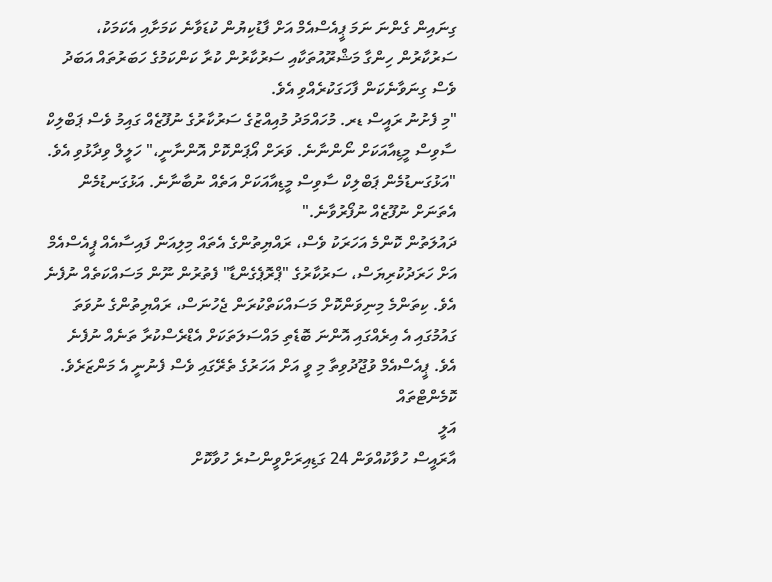ގިނައިން ގެންނަ ނަމަ ޕީއެސްއެމް އަށް ފާޑުކިޔުން ކުޑަވާނެ ކަމަށާއި އެކަމަކު، ސަރުކާރުން ހިންގާ މަޝްރޫއުތަކާއި ސަރުކާރުން ކުރާ ކަންކަމުގެ ހަބަރުތައް އަބަދު ވެސް ގިނަވާނެކަން ފާހަގަކުރެއްވި އެވެ.
"މި ފެށުނު ރައީސް ޑރ. މުހައްމަދު މުއިއްޒުގެ ސަރުކާރުގެ ނުފޫޒެއް ގައިމު ވެސް ޕަބްލިކް ސާވިސް މީޑިއާއަކަށް ނޯންނާނެ. ވަރަށް އޯޕަންކޮށް އޮންނާނީ،" ހަލީލް ވިދާޅުވި އެވެ.
"އަޅުގަނޑުމެން ޕަބްލިކް ސާވިސް މީޑިއާއަކަށް އަތެއް ނުބާނާނެ. އަޅުގަނޑުމެން އެތަނަށް ނުފޫޒެއް ނުފޯރުވާނެ."
ދައުލަތުން ކޮންމެ އަހަރަކު ވެސް، ރައްޔިތުންގެ އެތައް މިލިއަން ފައިސާއެއް ޕީއެސްއެމް އަށް ހަރަދުކުރިޔަސް، ސަރުކާރުގެ "ޕްރޮޕެގެންޑާ" ފެތުރުން ނޫން މަސައްކަތެއް ނުފެނެ އެވެ. ކިތަންމެ މިނިވަންކޮށް މަސައްކަތްކުރަން ޖެހުނަސް، ރައްޔިތުންގެ ނުވަތަ ގައުމުގައި އެ އިރެއްގައި އޮންނަ ބޮޑެތި މައްސަލަތަކަށް އެޑްރެސްކުރާ ތަނެއް ނުފެނެ އެވެ. ޕީއެސްއެމް ވުޖޫދުވިތާ މި ވީ އަށް އަހަރުގެ ތެރޭގައި ވެސް ފެނުނީ އެ މަންޒަރެވެ.
ކޮމެންޓްތައް
އަލީ
އާރައީސް ހުވާކުއްވަން 24 ގަޑިއިރަށްވީންސުރެ ހުވާކޮށް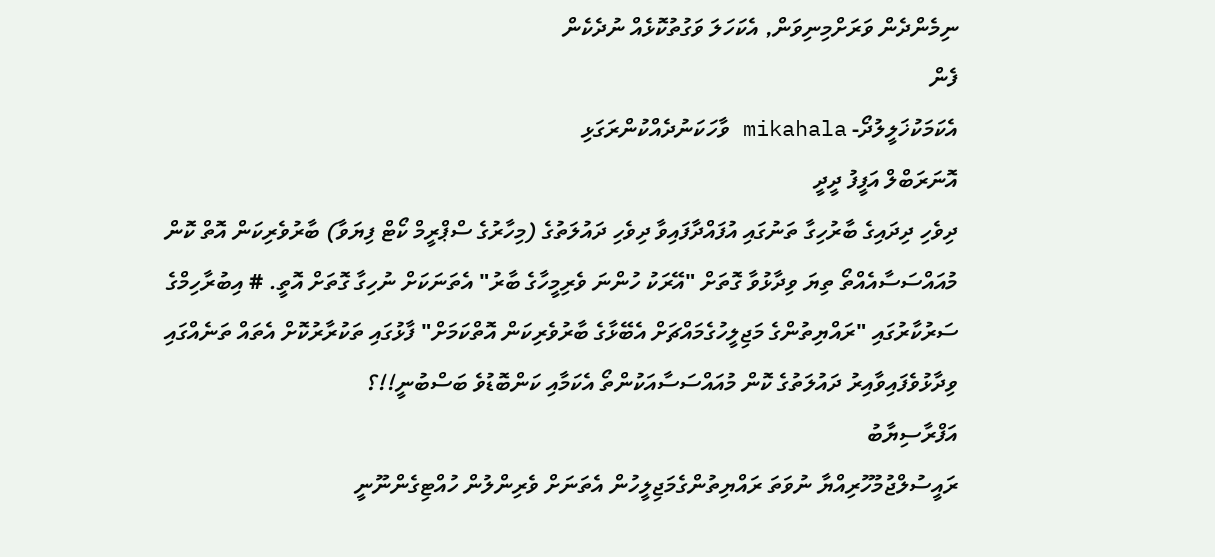ނިމެންދެން ވަރަށްމިނިވަން, އެކަހަލަ ވަގުތުކޮޅެއް ނުދެކެން
ފެން
އެކަމަކުޚަލީލުދޯ- mikahala ވާހަކަނުދެއްކުންރަގަޅި
އޮނަރަބްލް އަފީފު ދީދީ
ދިވެހި ދިދައިގެ ބާރުހިގާ ތަނުގައި އުފައްދާފައިވާ ދިވެހި ދައުލަތުގެ (މިހާރުގެ ސްޕްރީމް ކޯޓް ފިޔަވާ) ބާރުވެރިކަން އޮތް ކޮން މުއައްސަސާއެއްތޯ ތިޔަ ވިދާޅުވާ ގޮތަށް "އޭރަކު ހުންނަ ވެރިމީހާގެ ބާރު" އެތަނަކަށް ނުހިގާ ގޮތަށް އޮތީ. # އިބުރާހިމްގެ ސަރުކާރުގައި "ރައްޔިތުންގެ މަޖިލީހުގެމައްޗަށް އެބޭޅާގެ ބާރުވެރިކަން އޮތްކަމަށް" ފާޅުގައި ތަކުރާރުކޮށް އެތައް ތަނެއްގައި ވިދާޅުވެފައިވާއިރު ދައުލަތުގެ ކޮން މުއައްސަސާއަކުންތޯ އެކަމާއި ކަންބޮޑުވެ ބަސްބުނީ!!؟
އަފްރާސިޔާބު
ރައީސުލްޖުމުހޫރިއްޔާ ނުވަތަ ރައްޔިތުންގެމަޖިލީހުން އެތަނަށް ވެރިންލުން ހުއްޓިގެންނޫނީ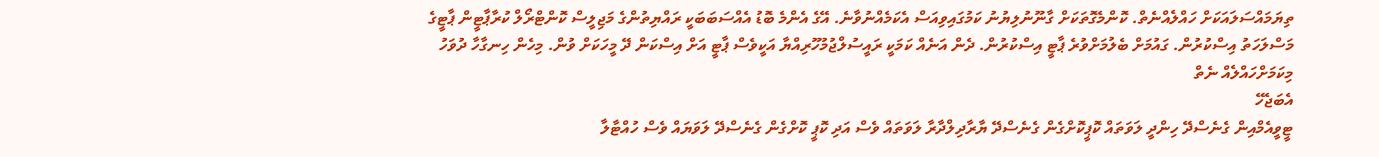ތިޔަމައްސަލައަކަށް ހައްލެއްނެތް. ކޮންމެގޮތަކަށް ގާނޫނުލިޔުނު ކަމުގައިވިއަސް އެކަމެއްނުވާނެ. އޭގެ އެންމެ ބޮޑު އެއްސަބަބަކީ ރައްޔިތުންގެ މަޖިލީސް ކޮންޓްރޯލް ކުރާޕާޓީން ޕާޓީގެ މަސްލަހަތު އިސްކުރުން. ގައުމަށް ބެލުމަށްވުރެ ޕާޓީ އިސްކުރުން. ދެން އަނެއް ކަމަކީ ރައީސުލްޖުމުހޫރިއްޔާ އަކީވެސް ޕާޓީ އަށް އިސްކަން ދޭ މީހަކަށް ވުން. މިހެން ހިނގާހާ ދުވަހު މިކަމަށްހައްލެއް ނެތް
އެބަޖެހޭ
ޓީވީއެމްއިން ގެނެސްދޭ ހިންދީ ލަވަތައް ކޮޕީކޮށްގެން ގެނެސްދޭ ޔާރާދިލްދާރާ ލަވަތައް ވެސް އަދި ކޮޕީ ކޮށްގެން ގެނެސްދޭ ލަވަޔައް ވެސް ހުއްޓާލާ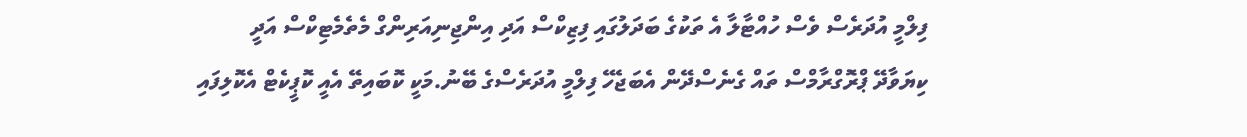ފިލްމީ އުދަރެސް ވެސް ހުއްޓާލާ އެ ތަކުގެ ބަދަލުގައި ފިޒިކްސް އަދި އިންޖިނިއަރިންގް މެތެމެޓިކްސް އަދީ ކިޔަވާދޭ ޕްރޮގްރާމްސް ތައް ގެނެސްދޭން އެބަޖެހޭ ފިލްމީ އުދަރެސްގެ ބޭނު.މަކީ ކޮބައިތޭ އެއީ ކޮޕީކެޓް އެކޮލިފައި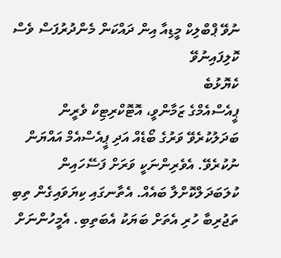ނުވޭ ޕްބްލިކް މީޑިއާ އިން ދައްކަން މެންދުރުފަސް ވެސް ކޮލިފައިނުވޭ
ކެޔޮޅުބެ
ޕީއެސްއެމްގެ ޒަމާންވީ، އޮޓޮކްރިޓިކް ވެރީން ބަދަލުކުރެވޭ ވަރުގެ ބޯޑެއް އަދި ޕީއެސްއެމް އައްޔަން ނުކުރެވޭ. އެވެރިންނަކީ ވަރަށް ފަސޭހައިން ކުލަބަދަލްކޮށްލާ ބައެއް. އެތާނގައި ކިޔަވައިގެން ތިބި ތަޖުރިބާ ހުރި އެތަށް ބަޔަކު އެބަތިބި. އެމީހުންނަށް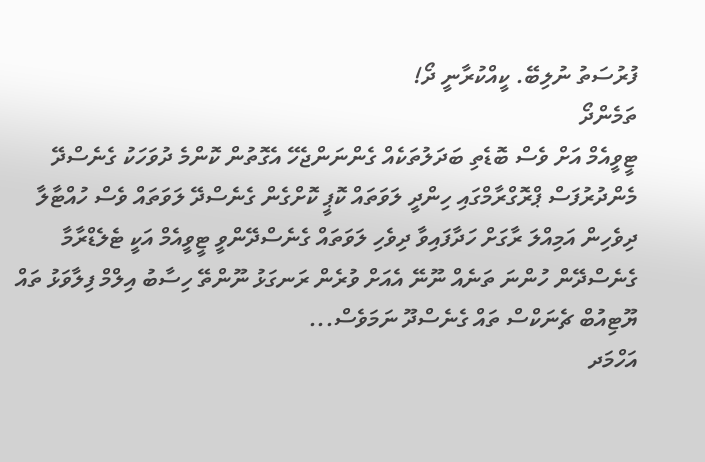ފުރުސަތު ނުލިބޭ. ކީއްކުރާނީ ދޯ!
ތަމެންދޯ
ޓީވީއެމް އަށް ވެސް ބޮޑެތި ބަދަލުތަކެއް ގެންނަންޖެހޭ އެގޮތުން ކޮންމެ ދުވަހަކު ގެނެސްދޭ މެންދުރުފަސް ޕްރޮގްރާމްގައި ހިންދީ ލަވަތައް ކޮޕީ ކޮށްގެން ގެނެސްދޭ ލަވަތައް ވެސް ހުއްޓާލާ ދިވެހިން އަމިއްލަ ރާގަށް ހަދާފައިވާ ދިވެހި ލަވަތައް ގެނެސްދޭންވީ ޓީވީއެމް އަކީ ޓެލެޑްރާމާ ގެނެސްދޭން ހުންނަ ތަނެއް ނޫނޭ އެއަށް ވުރެން ރަނގަޅު ނޫންތޭ ހިސާބު އިލްމް ފިލާވަޅު ތައް ޔޫޓިއުބް ޗެނަކްސް ތައް ގެނެސްދޫ ނަމަވެސް...
އަހްމަދ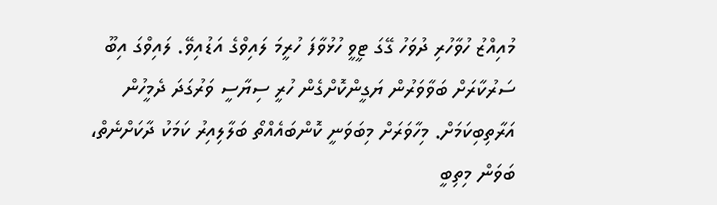މުއިއްޒު ހުވާހުރި ދުވަހު ގޭގަ ޓީވީ ހުޅުވާފަ ހުރީމަ ލައިވްގެ އަޑުއިވޭ. ލައިވްގަ އިބޫ ސަރުކާރަށް ބަވާވަރުން ޔަގީންކޮށްގެން ހުރީ ސިޔާސީ ވަރުގަދަ ދެމީހުން އަރާތިބިކަމަށް. މިހާވަރަށް މިބަވަނީ ކޮންބައެއްތޯ ބަލާލިއިރު ކަމަކު ދާކަށްނެތް، ބަވަން މިތިބީ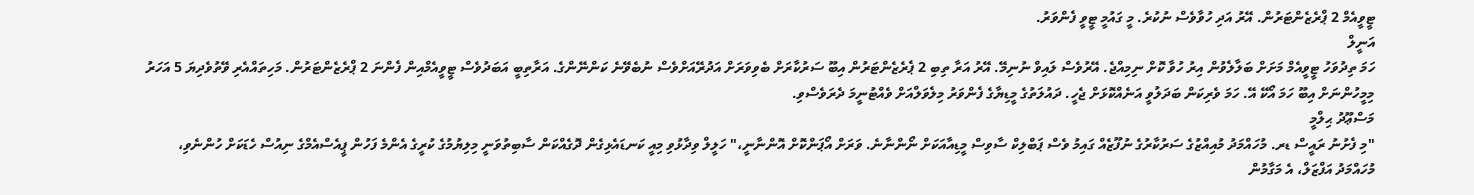ޓީވީއެމް 2 ޕްރެޒެންޓަރުން. އޭރު އަދި ހުވާވެސް ނުކުރެ. މީ ގައުމީ ޓީވީ ފެންވަރު.
އަނީލް
ހަމަ ތިދުވަހު ޓީވީއެމް މަށަށް ބަލާލެވުން އިރު ހުވާ ކޮށް ނިމިއްޖެ. އޭރުވެސް ލައިވް ނުނިމޭ. އޭރު އަރާ ތިބި 2 ޕެރެޒެންޓަރުން އިބޫ ސަރުކާރަށް ބެވިވަރަށް އަދުރޭއަށްވެސް ނުބެވޭނެ ކަންނޭންގެ. އަރާތިބީ އަބަދުވެސް ޓީވީއެމްއިން ފެންނަ 2 ޕްރެޒެންޓަރުން. މަހިތައްއެރި ވޭތުވެދިޔަ 5 އަހަރު މިމީހުންނަށް އިބޫ ހަމަ އޯކޭ އޭ. ހަމަ ވެރިކަން ބަދަލުވީ އަނެއްކޮޅަށް ޖެހީ. ދައުލަތުގެ މީޑިޔާގެ ފެންވަރު މިލެވަލްއަށް ވެއްޓުނީމަ ދެރަވެސްވި.
މަސްޢޫދު ޙިލްމީ
"މި ފެށުނު ރައީސް ޑރ. މުހައްމަދު މުއިއްޒުގެ ސަރުކާރުގެ ނުފޫޒެއް ގައިމު ވެސް ޕަބްލިކް ސާވިސް މީޑިއާއަކަށް ނޯންނާނެ. ވަރަށް އޯޕަންކޮށް އޮންނާނީ،" ހަލީލް ވިދާޅުވި މިއީ ކަނޑައެޅިގެން ދޮގެއްކަން ސާބިތުވަނީ މިލިޔުމުގެ ކުރީގެ އެންމެ ފަހުން ޕީއެސްއެމްގެ ނިއުސް ހެޑަކަށް ހުންނެވި، މުހައްމަދު އަފްޒަލް، އެ މަގާމުން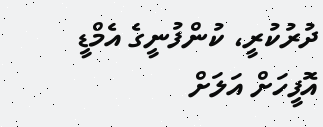ދުރުކުރީ، ކުންފުނީގެ އެމްޑީ އޮފީހަށް އަލަށް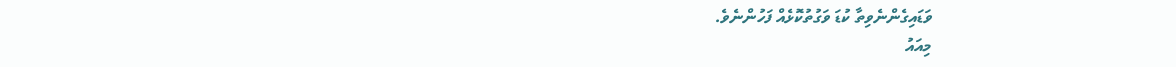ވަޑައިގެންނެވިތާ ކުޑަ ވަގުތުކޮޅެއް ފަހުންނެވެ.
މިއައު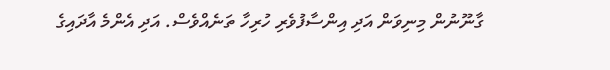ގާނޫނުން މިނިވަން އަދި އިންސާފުވެރި ހުރިހާ ތަނެއްވެސް. އަދި އެންމެ އާދައިގެ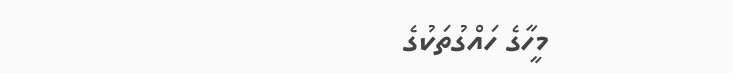މީހާގެ ހައްގުތަކުގެ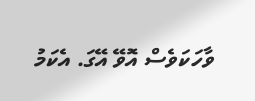ވާހަކަވެސް އޮވޭ އޭގަ. އެކަމު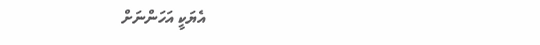އެޔަކީ އަހަންނަށް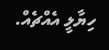ހިޔާލީ އެއްޗެއް.